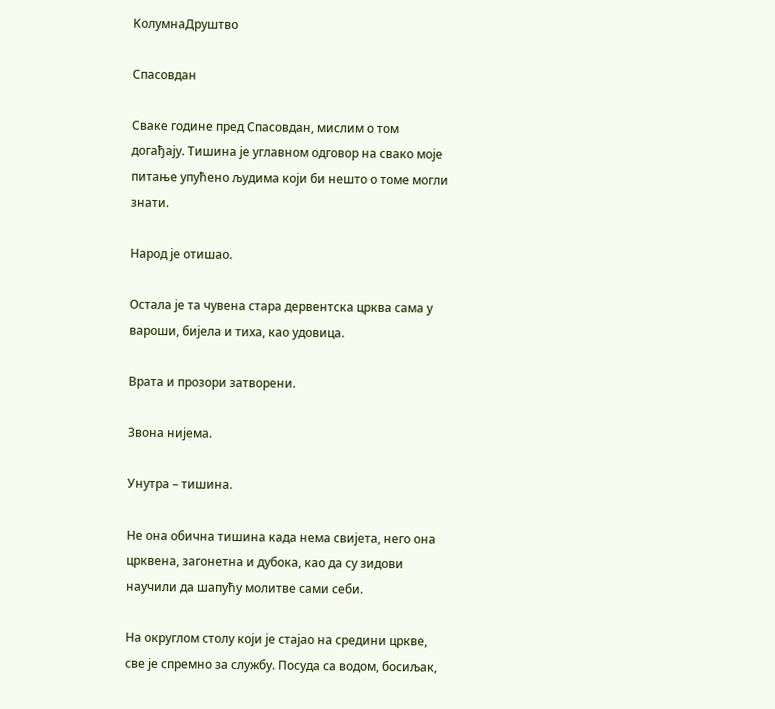KолумнaДруштво

Спасовдан

Сваке године пред Спасовдан, мислим о том догађају. Тишина је углавном одговор на свако моје питање упућено људима који би нешто о томе могли знати.

Народ је отишао.

Остала је та чувена стара дервентска црква сама у вароши, бијела и тиха, као удовица.

Врата и прозори затворени.

Звона нијема.

Унутра – тишина.

Не она обична тишина када нема свијета, него она црквена, загонетна и дубока, као да су зидови научили да шапућу молитве сами себи.

На округлом столу који је стајао на средини цркве, све је спремно за службу. Посуда са водом, босиљак,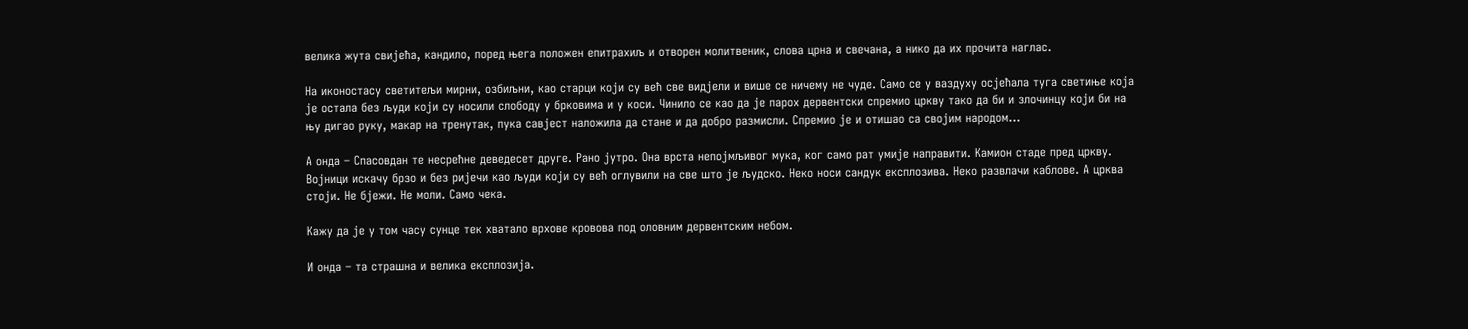велика жута свијећа, кандило, поред њега положен епитрахиљ и отворен молитвеник, слова црна и свечана, а нико да их прочита наглас.

На иконостасу светитељи мирни, озбиљни, као старци који су већ све видјели и више се ничему не чуде. Само се у ваздуху осјећала туга светиње која је остала без људи који су носили слободу у брковима и у коси. Чинило се као да је парох дервентски спремио цркву тако да би и злочинцу који би на њу дигао руку, макар на тренутак, пука савјест наложила да стане и да добро размисли. Спремио је и отишао са својим народом…

А онда – Спасовдан те несрећне деведесет друге. Рано јутро. Она врста непојмљивог мука, ког само рат умије направити. Камион стаде пред цркву. Војници искачу брзо и без ријечи као људи који су већ оглувили на све што је људско. Неко носи сандук експлозива. Неко развлачи каблове. А црква стоји. Не бјежи. Не моли. Само чека.

Кажу да је у том часу сунце тек хватало врхове кровова под оловним дервентским небом.

И онда – та страшна и велика експлозија.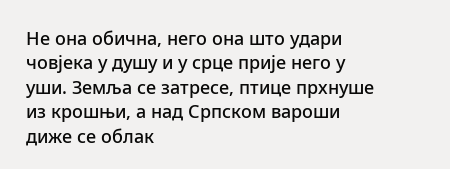Не она обична, него она што удари човјека у душу и у срце прије него у уши. Земља се затресе, птице прхнуше из крошњи, а над Српском вароши диже се облак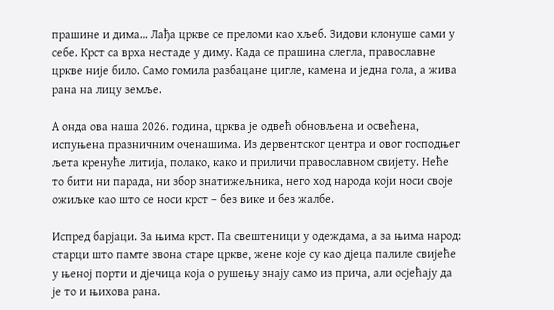прашине и дима… Лађа цркве се преломи као хљеб. Зидови клонуше сами у себе. Крст са врха нестаде у диму. Када се прашина слегла, православне цркве није било. Само гомила разбацане цигле, камена и једна гола, а жива рана на лицу земље.

А онда ова наша 2026. година, црква је одвећ обновљена и освећена, испуњена празничним оченашима. Из дервентског центра и овог господњег љета кренуће литија, полако, како и приличи православном свијету. Неће то бити ни парада, ни збор знатижељника, него ход народа који носи своје ожиљке као што се носи крст – без вике и без жалбе.

Испред барјаци. За њима крст. Па свештеници у одеждама, а за њима народ: старци што памте звона старе цркве, жене које су као дјеца палиле свијеће у њеној порти и дјечица која о рушењу знају само из прича, али осјећају да је то и њихова рана.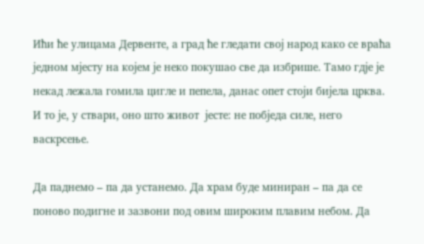Ићи ће улицама Дервенте, а град ће гледати свој народ како се враћа једном мјесту на којем је неко покушао све да избрише. Тамо гдје је некад лежала гомила цигле и пепела, данас опет стоји бијела црква. И то је, у ствари, оно што живот  јесте: не побједа силе, него васкрсење.

Да паднемо – па да устанемо. Да храм буде миниран – па да се поново подигне и зазвони под овим широким плавим небом. Да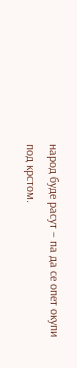народ буде расут – па да се опет окупи под крстом.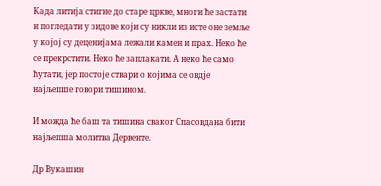Када литија стигне до старе цркве, многи ће застати и погледати у зидове који су никли из исте оне земље у којој су деценијама лежали камен и прах. Неко ће се прекрстити. Неко ће заплакати. А неко ће само ћутати, јер постоје ствари о којима се овдје најљепше говори тишином.

И можда ће баш та тишина сваког Спасовдана бити најљепша молитва Дервенте.

Др Вукашин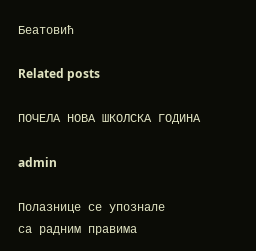Беатовић

Related posts

ПОЧЕЛА НОВА ШКОЛСКА ГОДИНА

admin

Полазнице се упознале
са радним правима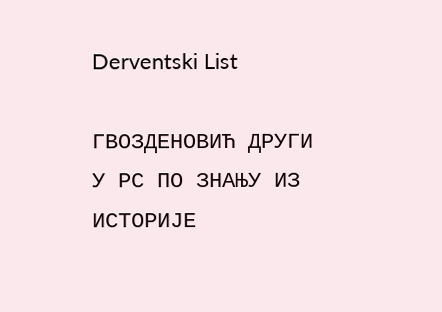Derventski List

ГВОЗДЕНОВИЋ ДРУГИ У РС ПО ЗНАЊУ ИЗ ИСТОРИЈЕ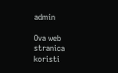admin

Ova web stranica koristi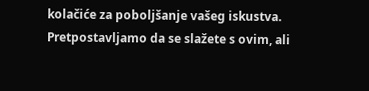kolačiće za poboljšanje vašeg iskustva. Pretpostavljamo da se slažete s ovim, ali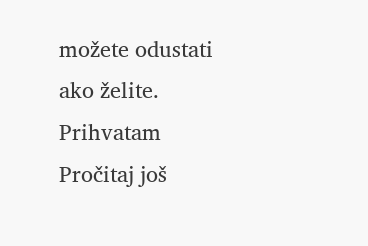možete odustati ako želite. Prihvatam Pročitaj još